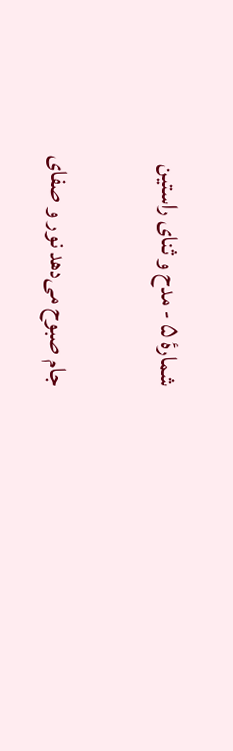شمارهٔ ۵ - مدح و ثنای راستین

جام صبوح می‌دهد نور و صفای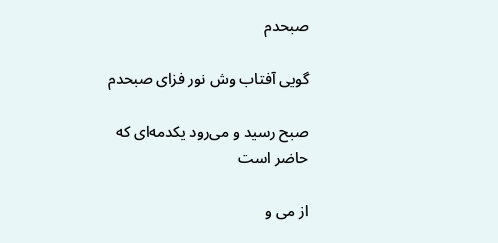صبحدم

گویی آفتاب وش نور فزای صبحدم

صبح رسید و می‌رود یکدمه‌ای که حاضر است

از می و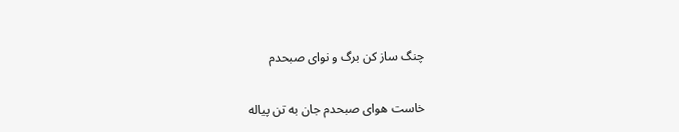چنگ ساز کن برگ و نوای صبحدم

خاست هوای صبحدم جان به تن پیاله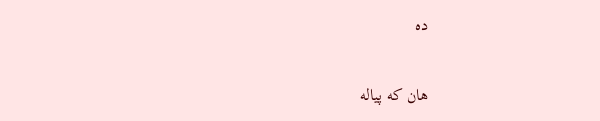ده

هان که پیاله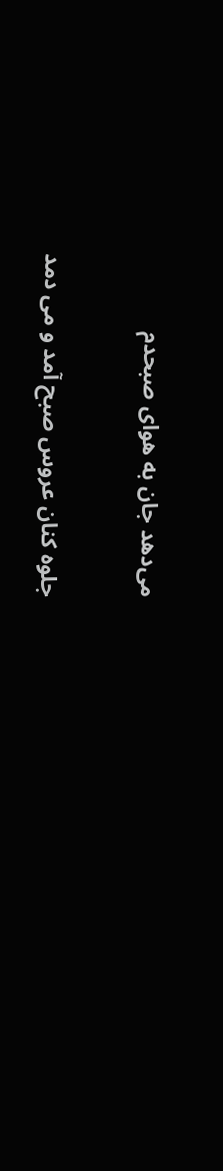می‌دهد جان به هوای صبحدم

جلوه کنان عروس صبح آمد و می دمد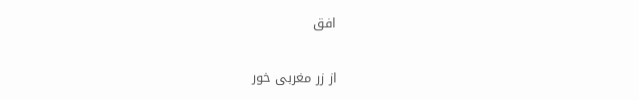افق

از زر مغربی خور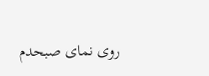روی نمای صبحدم